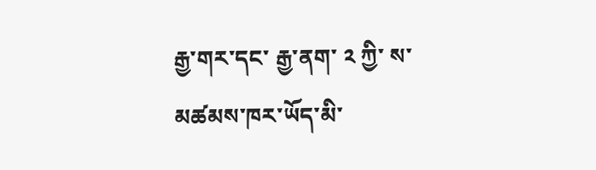རྒྱ་གར་དང་ རྒྱ་ནག་ ༢ ཀྱི་ ས་མཚམས་ཁར་ཡོད་མི་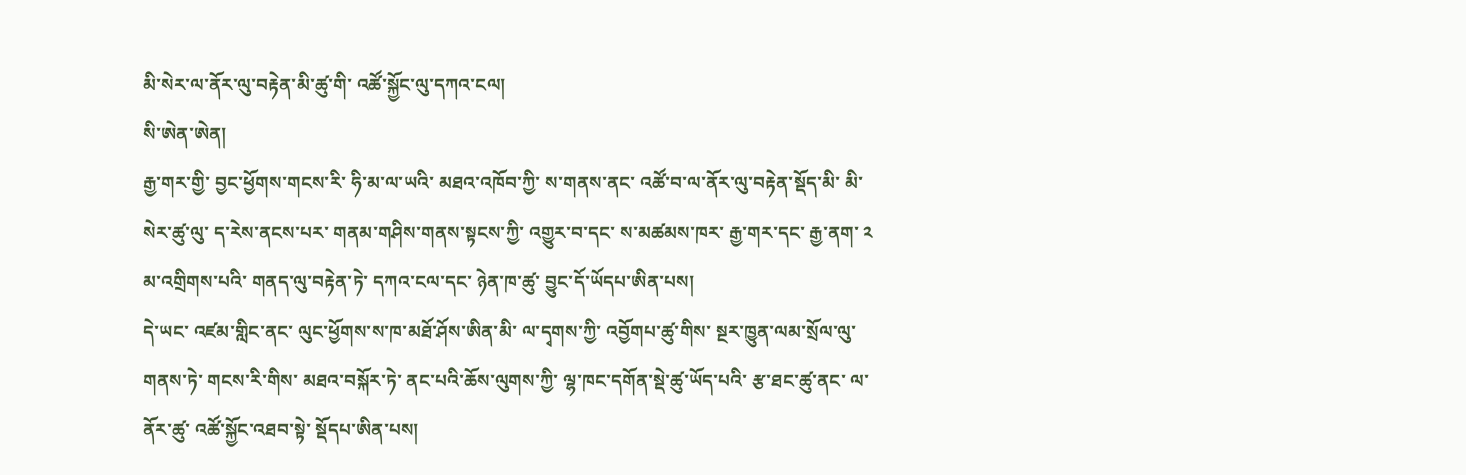མི་སེར་ལ་ནོར་ལུ་བརྟེན་མི་ཚུ་གི་ འཚོ་སྐྱོང་ལུ་དཀའ་ངལ།
སི་ཨེན་ཨེན།
རྒྱ་གར་གྱི་ བྱང་ཕྱོགས་གངས་རི་ ཧི་མ་ལ་ཡའི་ མཐའ་འཁོབ་ཀྱི་ ས་གནས་ནང་ འཚོ་བ་ལ་ནོར་ལུ་བརྟེན་སྡོད་མི་ མི་སེར་ཚུ་ལུ་ ད་རེས་ནངས་པར་ གནམ་གཤིས་གནས་སྟངས་ཀྱི་ འགྱུར་བ་དང་ ས་མཚམས་ཁར་ རྒྱ་གར་དང་ རྒྱ་ནག་ ༢ མ་འགྲིགས་པའི་ གནད་ལུ་བརྟེན་ཏེ་ དཀའ་ངལ་དང་ ཉེན་ཁ་ཚུ་ བྱུང་དོ་ཡོདཔ་ཨིན་པས།
དེ་ཡང་ འཛམ་གླིང་ནང་ ལུང་ཕྱོགས་ས་ཁ་མཐོ་ཤོས་ཨིན་མི་ ལ་དྭགས་ཀྱི་ འབྱོགཔ་ཚུ་གིས་ སྔར་ཁྱུན་ལམ་སྲོལ་ལུ་གནས་ཏེ་ གངས་རི་གིས་ མཐའ་བསྐོར་ཏེ་ ནང་པའི་ཆོས་ལུགས་ཀྱི་ ལྷ་ཁང་དགོན་སྡེ་ཚུ་ཡོད་པའི་ རྩ་ཐང་ཚུ་ནང་ ལ་ནོར་ཚུ་ འཚོ་སྐྱོང་འཐབ་སྟེ་ སྡོདཔ་ཨིན་པས།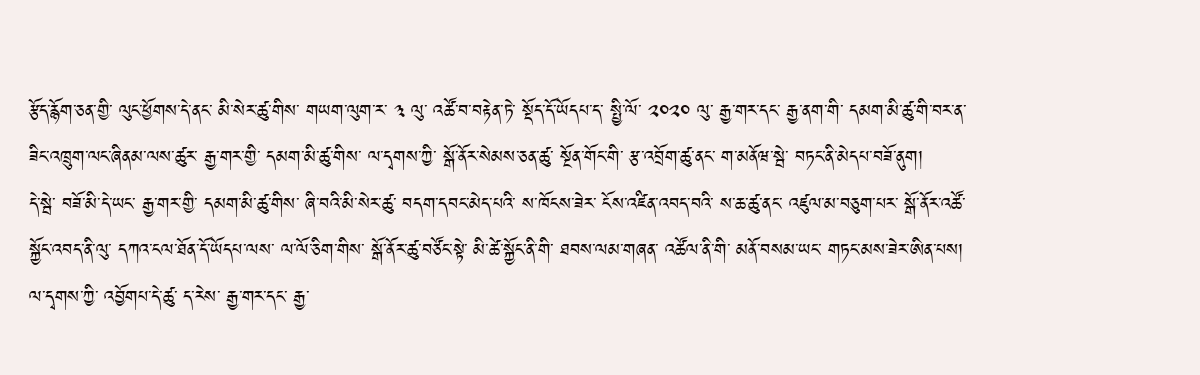རྩོད་རྙོག་ཅན་གྱི་ ལུང་ཕྱོགས་དེ་ནང་ མི་སེར་ཚུ་གིས་ གཡག་ལུག་ར་ ༣ ལུ་ འཚོ་བ་བརྟེན་ཏེ་ སྡོད་དོ་ཡོདཔ་ད་ སྤྱི་ལོ་ ༢༠༢༠ ལུ་ རྒྱ་གར་དང་ རྒྱ་ནག་གི་ དམག་མི་ཚུ་གི་བར་ན་ ཟིང་འཁྲུག་ལང་ཞིནམ་ལས་ཚུར་ རྒྱ་གར་གྱི་ དམག་མི་ཚུ་གིས་ ལ་དྭགས་ཀྱི་ སྒོ་ནོར་སེམས་ཅན་ཚུ་ སྔོན་གོང་གི་ རྩ་འབྲོག་ཚུ་ནང་ ག་མནོཝ་སྦེ་ བཏང་ནི་མེདཔ་བཟོ་ནུག།
དེ་སྦེ་ བཟོ་མི་དེ་ཡང་ རྒྱ་གར་གྱི་ དམག་མི་ཚུ་གིས་ ཞི་བའི་མི་སེར་ཚུ་ བདག་དབང་མེད་པའི་ ས་ཁོངས་ཟེར་ ངོས་འཛིན་འབད་བའི་ ས་ཆ་ཚུ་ནང་ འཛུལ་མ་བཅུག་པར་ སྒོ་ནོར་འཚོ་སྐྱོང་འབད་ནི་ལུ་ དཀའ་ངལ་ཐོན་དོ་ཡོདཔ་ལས་ ལ་ལོ་ཅིག་གིས་ སྒོ་ནོར་ཚུ་བཙོང་སྟེ་ མི་ཚེ་སྐྱོང་ནི་གི་ ཐབས་ལམ་གཞན་ འཚོལ་ནི་གི་ མནོ་བསམ་ཡང་ གཏང་མས་ཟེར་ཨིན་པས།
ལ་དྭགས་ཀྱི་ འབྱོགཔ་དེ་ཚུ་ ད་རེས་ རྒྱ་གར་དང་ རྒྱ་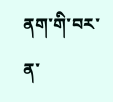ནག་གི་བར་ན་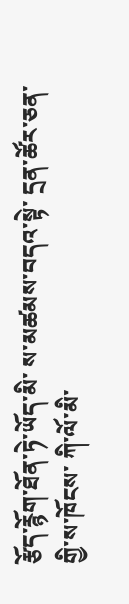རྩོད་རྙོག་ཐོན་ཏེ་ཡོད་མི་ ས་མཚམས་བདའ་སྟེ་ དྲན་ཚོར་ཅན་གྱི་ས་ཁོངས་ ཀི་ལོ་མི་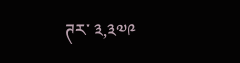ཊར་ ༣,༣༧༩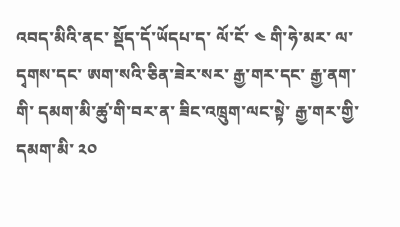འབད་མིའི་ནང་ སྡོད་དོ་ཡོདཔ་ད་ ལོ་ངོ་ ༤ གི་ཧེ་མར་ ལ་དྭགས་དང་ ཨག་སའི་ཅིན་ཟེར་སར་ རྒྱ་གར་དང་ རྒྱ་ནག་གི་ དམག་མི་ཚུ་གི་བར་ན་ ཟིང་འཁྲུག་ལང་སྟེ་ རྒྱ་གར་གྱི་ དམག་མི་ ༢༠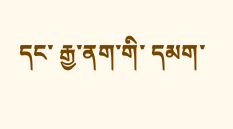དང་ རྒྱ་ནག་གི་ དམག་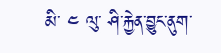མི་ ༤ ལུ་ ཤི་རྐྱེན་བྱུང་ནུག་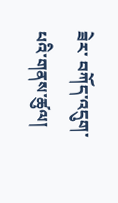ཟེར་ བཀོད་འདུག་པའི་གནས་ཚུལ།